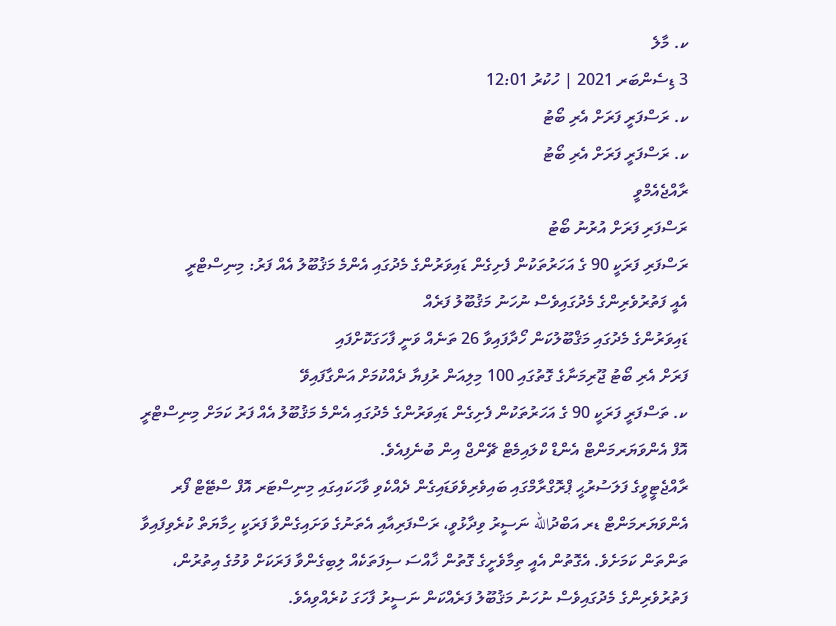ކ. މާލެ
3 ޑިސެންބަރ 2021 | ހުކުރު 12:01
ކ. ރަސްފަރީ ފަރަށް އެރި ބޯޓު
ކ. ރަސްފަރީ ފަރަށް އެރި ބޯޓު
ރާއްޖެއެމްވީ
ރަސްފަރި ފަރަށް އުރުނު ބޯޓު
ރަސްފަރި ފަރަކީ 90 ގެ އަހަރުތަކުން ފެށިގެން ޑައިވަރުންގެ މެދުގައި އެންމެ މަޤުބޫލު އެއް ފަރު: މިނިސްޓްރީ
އެއީ ފަތުރުވެރިންގެ މެދުގައިވެސް ނުހަނު މަޤުބޫލު ފަރެއް
ޑައިވަރުންގެ މެދުގައި މަޤްބޫލުކަން ހޯދާފައިވާ 26 ތަނެއް ވަނީ ފާހަގަކޮށްފައި
ފަރަށް އެރި ބޯޓު ޖޫރިމަނާގެ ގޮތުގައި 100 މިލިއަން ރުފިޔާ ދެއްކުމަށް އަންގާފައިވޭ
ކ. ތަސްފަރީ ފަރަކީ 90 ގެ އަހަރުތަކުން ފެށިގެން ޑައިވަރުންގެ މެދުގައި އެންމެ މަޤުބޫލު އެއް ފަރު ކަމަށް މިނިސްޓްރީ އޮފް އެންވަޔަރމަންޓް އެންޑް ކްލައިމެޓް ޗޭންޖް އިން ބުނެފިއެވެ.
ރާއްޖެޓީވީގެ ފަލަސުރުޙީ ޕްރޮގްރާމްގައި ބައިވެރިވެވަޑައިގެން ދެއްކެވި ވާހަކައިގައި މިނިސްޓަރ އޮފް ސްޓޭޓް ފޯރ އެންވަޔަރމަންޓް ޑރ އަބްދުالله ނަސީރު ވިދާޅުވީ، ރަސްފަރިއާއި އެތަނުގެ ވަށައިގެންވާ ފަރަކީ ހިމާޔަތް ކުރެވިފައިވާ ތަންތަން ކަމަށެވެ. އެގޮތުން އެއީ ތިމާވެށީގެ ގޮތުން ޚާއްސަ ސިފަތަކެއް ލިބިގެންވާ ފަރަކަށް ވުމުގެ އިތުރުން، ފަތުރުވެރިންގެ މެދުގައިވެސް ނުހަނު މަޤުބޫލު ފަރެއްކަން ނަސީރު ފާހަގަ ކުރެއްވިއެވެ.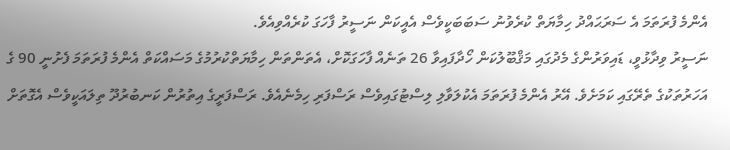އެންމެ ފުރަތަމަ އެ ސަރަޙައްދު ހިމާޔަތް ކުރެވުނު ސަބަބަކީވެސް އެއީކަން ނަސީރު ފާހަގަ ކުރެއްވިއެވެ.
ނަސީރު ވިދާޅުވީ، ޑައިވަރުންގެ މެދުގައި މަޤްބޫލުކަން ހޯދާފައިވާ 26 ތަނެއް ފާހަގަކޮށް، އެތަންތަން ހިމާޔަތްކުރުމުގެ މަސައްކަތް އެންމެ ފުރަތަމަ ފެށުނީ 90 ގެ އަހަރުތަކުގެ ތެރޭގައި ކަމަށެވެ. އޭރު އެންމެ ފުރަތަމަ އެކުލަވާލި ލިސްޓުގައިވެސް ރަސްފަރި ހިމެނެއެވެ. ރަސްފަރީގެ އިތުރުން ކަނބުރުދޫ ތިލައަކީވެސް އެގޮތަށް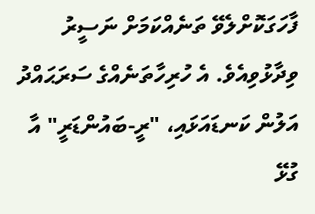ފާހަގަކޮށްލެވޭ ތަނެއްކަމަށް ނަސީރު ވިދާޅުވިއެވެ. އެ ހުރިހާތަނެއްގެ ސަރަޙައްދު އަލުން ކަނޑައަޅައި، "ރީ-ބައުންޑަރީ" އާ ގުޅޭ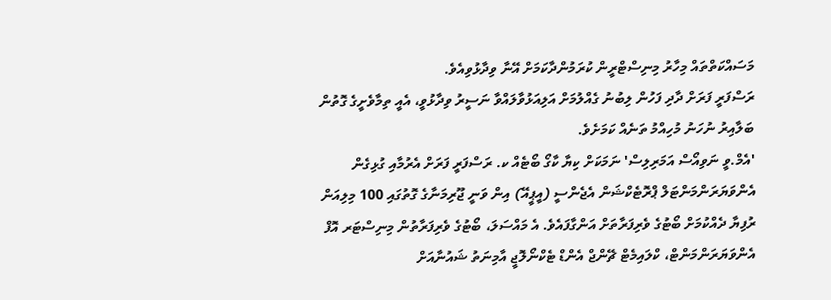މަސައްކަތްތައް މިހާރު މިނިސްޓްރީން ކުރަމުންދާކަމަށް އޭނާ ވިދާޅުވިއެވެ.
ރަސްފަރީ ފަރަށް ދާދި ފަހުން ލިބުނު ގެއްލުމަށް އަލިއަޅުވާލައްވާ ނަސީރު ވިދާޅުވީ، އެއީ ތިމާވެށީގެ ގޮތުން ބަލާއިރު ނުހަނު މުހިއްމު ތަނެއް ކަމަށެވެ.
'އެމް.ވީ ނަވިއޯސް އަމަރިލިސް' ނަމަކަށް ކިޔާ ކާގޯ ބޯޓެއް ކ. ރަސްފަރީ ފަރަށް އެރުމާއި ގުޅިގެން އެންވަޔަރަންމަންޓަލް ޕްރޮޓެކްޝަން އެޖެންސީ (އީޕީއޭ) އިން ވަނީ ޖޫރިމަނާގެ ގޮތުގައި 100 މިލިއަން ރުފިޔާ ދެއްކުމަށް ބޯޓުގެ ވެރިފަރާތަށް އަންގާފައެވެ. އެ މައްސަލަ، ބޯޓުގެ ވެރިފަރާތުން މިނިސްޓަރ އޮފް އެންވަޔަރަންމަންޓް، ކްލައިމެޓް ޗޭންޖް އެންޑް ޓެކްނޯލޮޖީ އާމިނަތު ޝައުނާއަށް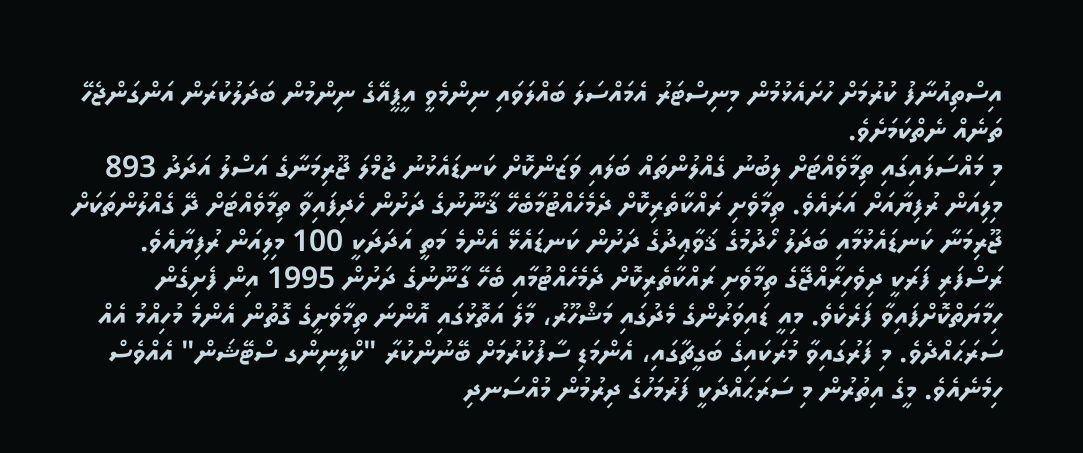އިސްތިއުނާފު ކުރުމަށް ހުށައެޅުމުން މިނިސްޓަރު އެމައްސަލަ ބައްލަވައި ނިންމެވީ އީޕީއޭގެ ނިންމުން ބަދަލުކުރަން އަންގަންޖެހޭ ތަނެއް ނެތްކަމަށެވެ.
މި މައްސަލައިގައި ތިމާވެއްޓަށް ލިބުނު ގެއްލުންތައް ބަލައި ވަޒަންކޮށް ކަނޑައެޅުނު ޖުމްލަ ޖޫރިމަނާގެ އަސްލު އަދަދު 893 މިލިއަން ރުފިޔާއަށް އަރައެވެ. ތިމާވެށި ރައްކާތެރިކޮށް ދެމެހެއްޓުމާބެހޭ ޤާނޫނުގެ ދަށުން ހެދިފައިވާ ތިމާވެއްޓަށް ދޭ ގެއްލުންތަކަށް ޖޫރިމަނާ ކަނޑައެޅުމާއި ބަދަލު ހޯދުމުގެ ޤަވާޢިދުގެ ދަށުން ކަނޑައެޅޭ އެންމެ މަތީ އަދަދަކީ 100 މިލިއަން ރުފިޔާއެވެ.
ރަސްފަރި ފަރަކީ ދިވެހިރާއްޖޭގެ ތިމާވެށި ރައްކާތެރިކޮށް ދެމެހެއްޓުމާއި ބެހޭ ގާނޫނުގެ ދަށުން 1995 އިން ފެށިގެން ހިމާޔަތްކޮށްފައިވާ ފަރެކެވެ. މިއީ ޑައިވަރުންގެ މެދުގައި މަޝްހޫރު، މާލެ އަތޮޅުގައި އޮންނަ ތިމާވެށީގެ ގޮތުން އެންމެ މުހިއްމު އެއް ސަރަޙައްދެވެ. މި ފަރުގައިވާ މުރަކައިގެ ބަގީޗާގައި، އެންމަޑި ސާފުކުރުމަށް ބޭނުންކުރާ "ކްލީނިންގ ސްޓޭޝަން" އެއްވެސް ހިމެނެއެވެ. މީގެ އިތުރުން މި ސަރަޙައްދަކީ ފަރުމަހުގެ ދިރުމުން މުއްސަނދި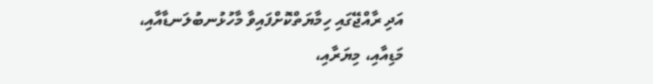އަދި ރާއްޖޭގައި ހިމާޔަތްކޮށްފައިވާ މާހުޅުނބުލަނޑާއާއި، މަޑިއާއި، މިޔަރާއި،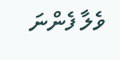ވެލާ ފެންނަ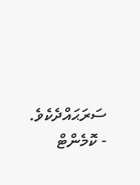ސަރަޙައްދެކެވެ.
- ކޮމެންޓް